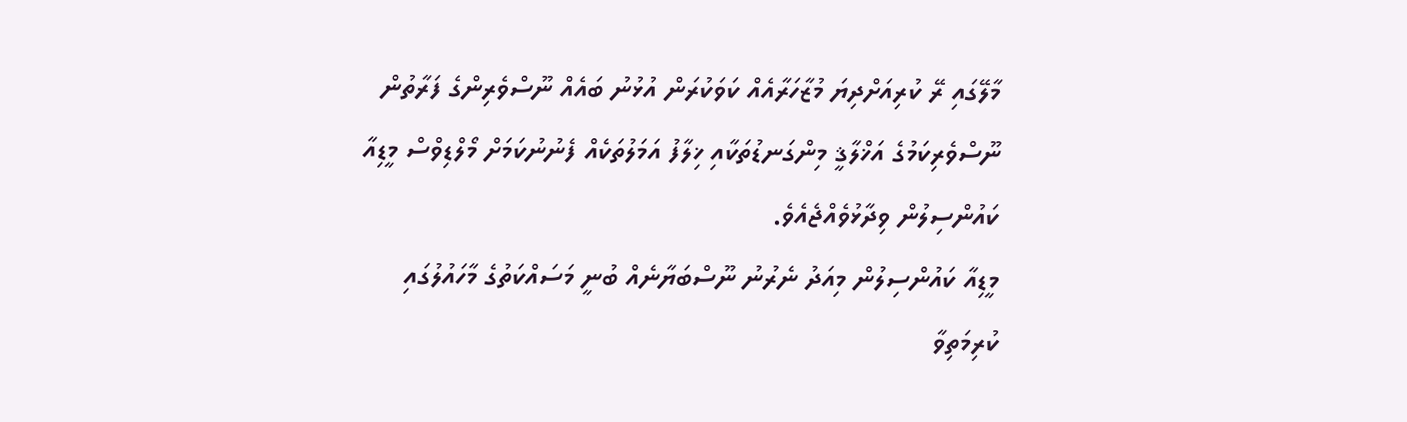މާލޭގައި ރޭ ކުރިއަށްދިޔަ މުޒާހަރާއެއް ކަވަކުރަން އުޅުނު ބައެއް ނޫސްވެރިންގެ ފަރާތުން ނޫސްވެރިކަމުގެ އަޚްލާޤީ މިންގަނޑުތަކާއި ޚިލާފު އަމަލުތަކެއް ފެނުނުކަމަށް މޯލްޑިވްސް މީޑިއާ ކައުންސިލުން ވިދާޅުވެއްޖެއެވެ.
މީޑިއާ ކައުންސިލުން މިއަދު ނެރުނު ނޫސްބަޔާނެއް ބުނީ މަސައްކަތުގެ މާހައުލުގައި ކުރިމަތިވާ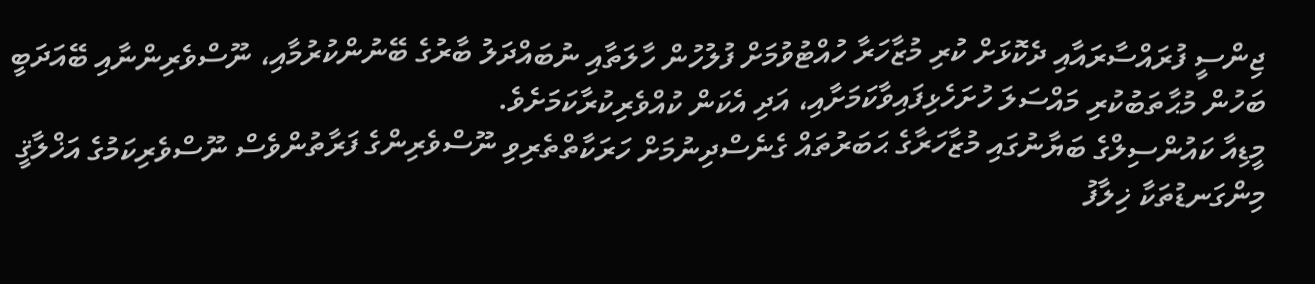ޖިންސީ ފުރައްސާރައާއި ދެކޮޅަށް ކުރި މުޒާހަރާ ހުއްޓުވުމަށް ފުލުހުން ހާލަތާއި ނުބައްދަލު ބާރުގެ ބޭނުންކުރުމާއި، ނޫސްވެރިންނާއި ބޭއަދަބީ ބަހުން މުޙާތަބުކުރި މައްސަލަ ހުށަހެޅިފައިވާކަމަށާއި، އަދި އެކަން ކުއްވެރިކުރާކަމަށެވެ.
މީޑިއާ ކައުންސިލްގެ ބަޔާނުގައި މުޒާހަރާގެ ޙަބަރުތައް ގެނެސްދިނުމަށް ހަރަކާތްތެރިވި ނޫސްވެރިންގެ ފަރާތުންވެސް ނޫސްވެރިކަމުގެ އަޚްލާޤީ މިންގަނޑުތަކާ ޚިލާފު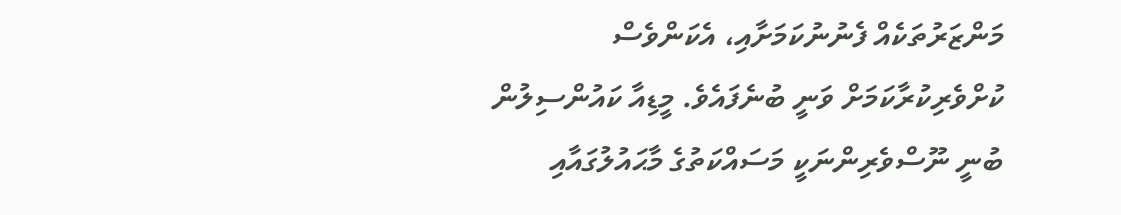މަންޒަރުތަކެއް ފެނުނުކަމަށާއި، އެކަންވެސް ކުށްވެރިކުރާކަމަށް ވަނީ ބުނެފައެވެ. މީޑިއާ ކައުންސިލުން ބުނީ ނޫސްވެރިންނަކީ މަސައްކަތުގެ މާޙައުލުގައާއި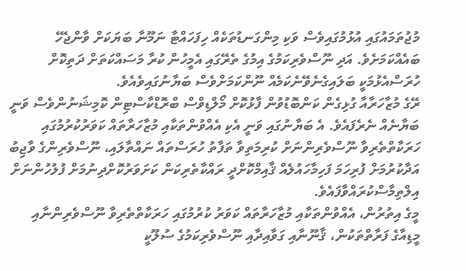މުޖުތަމައުގައި އުޅުމުގައިވެސް ވަކި މިންގަނޑުތަކެއް ހިފަހައްޓާ ނަމޫނާ ބަޔަކަށް ވާންޖެހޭ ބައެއްކަމަށެވެ. އަދި ނޫސްވެރިކަމުގެ އިމުގެ ތެރޭގައި އެމީހުން ކުރާ މަސައްކަތަށް ދަތިކޮށް ހުރަސްއެޅުމަކީ ބަލައިގެނެވޭނެކަމެއް ނޫންކަމަށްވެސް ބަޔާނުގައިވެއެވެ.
ރޭގެ މުޒާހަރާއާ ގުޅިގެން ކަންބޮޑުވުން ފާޅުކޮށް މޯލްޑިވްސް ބްރޮޑްކާސްޓިން ކޮމިޝަނުންވެސް ވަނީ ބަޔާނެއް ނެރެފައެވެ. އެ ބަޔާނުގައި ވަނީ އެކި އެއްވުންތަކާއި މުޒާހަރާތައް ކަވަރުކުރުމުގައި ހަރަކާތްތެރިވާ ނޫސްވެރިންނަށް ކުރިމަތިވާ ތަފާތު ހުރަސްތައް ނައްތާލައި، ނޫސްވެރިންގެ ވާޖިބު އަދާކުރުމަށް ފުރިހަމަ ފަހިމާހައުލެއް ޤާއިމްކޮށްދީ ރައްކާތެރިކަން ކަށަވަރުކޮށްދިނުމަށް ފުލުހުންނަށް އިލްތިމާސްކުރައްވާފައެވެ.
މީގެ އިތުރުން، އެއްވުންތަކާއި މުޒާހަރާތައް ކަވަރު ކުރުމުގައި ހަރަކާތްތެރިވާ ނޫސްވެރިންނާއި މީޑިއާގެ ފަރާތްތަކުން، ޤާނޫނާއި ގަވާއިދާއި ނޫސްވެރިކަމުގެ ސުލޫކީ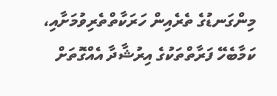މިންގަނޑުގެ ތެރެއިން ހަރަކާތްތެރިވުމަށާއި، ކަމާބެހޭ ފަރާތްތަކުގެ އިރުޝާދާ އެއްގޮތަށް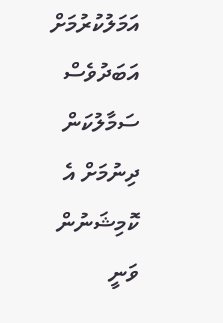އަމަލުކުރުމަށް އަބަދުވެސް ސަމާލުކަން ދިނުމަށް އެ ކޮމިޝަނުން ވަނީ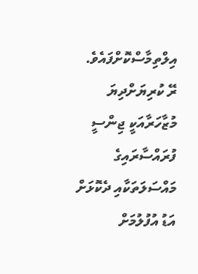އިލްތިމާސްކޮށްފައެވެ.
ރޭ ކުރިޔަށްދިޔަ މުޒާހަރާއަކީ ޖިންސީ ފުރައްސާރައިގެ މައްސަލަތަކާއި ދެކޮޅަށް އަޑު އުފުލުމަށް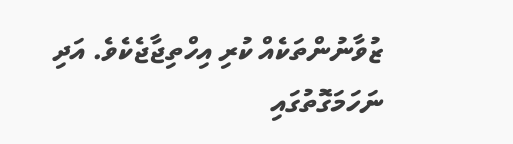ޒުވާނުންތަކެއް ކުރި އިހްތިޖާޖެކެވެ. އަދި ނަހަމަގޮތުގައި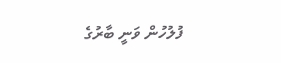ފުލުހުން ވަނީ ބާރުގެ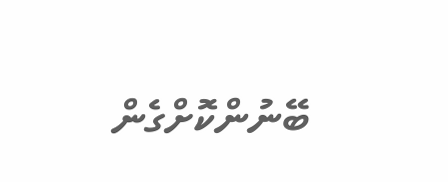ބޭނުންކޮށްގެން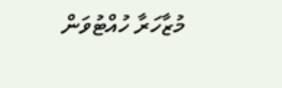މުޒާހަރާ ހުއްޓުވަން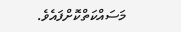މަސައްކަތްކޮށްފައެވެ.